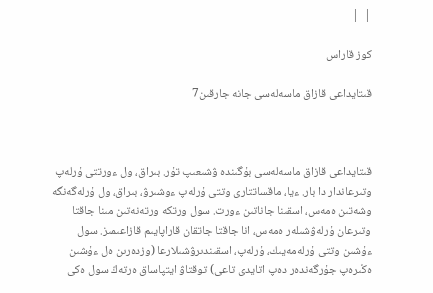|  |

كوز قاراس

قىتايداعى قازاق ماسەلەسى جانە جارقىن7



قىتايداعى قازاق ماسەلەسى بۇگىندە ۋشىعىپ تۇر. بىراق، ول ءورتتى ۇرلەپ وتىرعاندار دا بار. ءيا، ماقساتتارى وتتى ۇرلەپ ءوشىرۋ، بىراق، ول ۇرلەگەنگە وشەتىن ەمەس، اسقىنا جاناتىن ءورت. سول ورتكە ورتەنەتىن مىنا جاقتا وتىرعان ۇرلەۋشىلەر ەمەس، انا جاقتا جاتقان قاراپايىم قازاعىمىز. سول ءۇشىن وتتى ۇرلەمەيىك، ۇرلەپ، اسقىندىرۋشىلارعا (وزدەرىن ەل ءۇشىن ەڭىرەپ جۇرگەندەر دەپ اتايدى تاعى) توقتاۋ ايتپاساق ەرتەڭ سول ەكى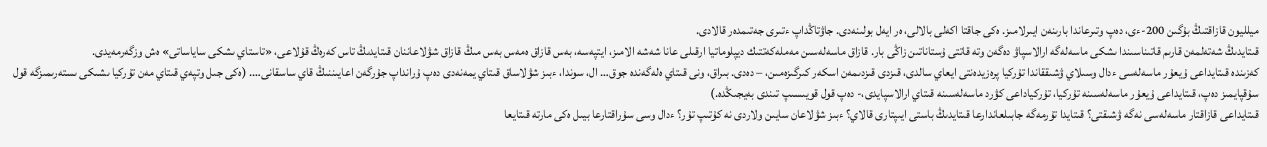ميلليون قازاقتىڭ بۇگىن 200-ءى، دەپ وتىرعاندا بارىنەن ايىرلامىز. ەكى جاقتا اكەلى بالالى، ەر ايەل بولىنەدى. جاۋتاڭداپ ءتىرى جەتىمدەر قالادى.
قىتايدىڭ شەتەلمەن قارىم قاتىناسىندا ىشكى ماسەلەگە ارالاسپاۋ دەگەن وتە قاتتى ۇستاناتىن زاڭى بار. قازاق ماسەلەسىن مەملەكەتتىك ديپلوماتيا ارقىلى عانا شەشە الامىز، ايتپەسە، بەس قازاق ەمەس بەس مىڭ قازاق شۋلاعاننان قىتايدىڭ تاس كەرەڭ قۇلاعى، «تاستاي ىشكى ساياساتى» ەش وزگەرمەيدى.
كەزىندە قىتايداعى ۇيعۇر ماسەلەسى ءدال وسىلاي ۋشىققاندا تۇركيا پرەزيدەنتى ايعاي سالدى، قىزدى قىزدىمەن اسكەر كىرگىزەمىن، – دەدى. بىراق، ونى قىتاي ەلەگەندە جوق… ال، سوندا، ءبىز شۋلاساق قىتاي يمەنەدى دەپ ۇرانداپ جۇرگەن اعايىننىڭ قاي ساسقانى…. (ەكى جىل وتپەي قىتاي مەن تۇركيا ىشىكى ىستەرىمىزگە قول سۇقپايمىز دەپ، قىتايداعى ۇيعۇر ماسەلەسىنە تۇركيا، تۇركياداعى كۋرد ماسەلەسىنە قىتاي ارالاسپايدى،- دەپ قول قويىسىپ تىندى بەيجىڭدە.)
قىتايداعى قازاقتار ماسەلەسى نەگە ۋشىقتى؟ قىتايدا تۇرمەگە جابىلعاندارعا قىتايدىڭ باستى ايىپتارى قالاي؟ ءبىز شۋلاعان سايىن ولاردى نە كۇتىپ تۇر؟ ءدال وسى سۇراقتارعا بيىل ەكى مارتە قىتايعا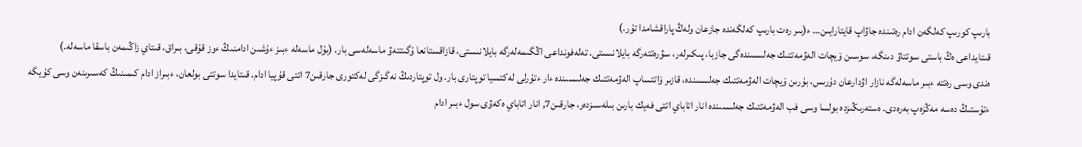بارىپ كورىپ كەلگەن ادام رەتىندە جاۋاپ قايتارايىن… ء(بىر رەت بارىپ كەلگەندە جازعان ولەڭ پاراقشامدا تۇر.)
قىتايداعى ەڭ باستى سوتتاۋ دىنگە، سوسىن ۆيچات الەۋمەتتىك جەلىسىندەگى جازبا، پىكىرلەر، سۋرەتتەرگە بايلانىستى. تەلەفونداعى اڭگىمەلەرگە بايلانىستى، قازاقستانعا ۇگىتتەۋ ماسەلەسى بار. (بۇل ماسەلە ءبىز ءۇشىن ادامنىڭ ءوز قۇقى، بىراق، قىتاي زاڭىمەن باسقا ماسەلە.)
ەندى وسى رەتتە ءبىر ماسەلەگە نازار اۋدارعان دۇرىس، بۇرىن ۆيچات الەۋمەتتىك جەلىسىندە، قازىر ۆاتتساپ الەۋمەتتىك جەلىسىندە ءار ءتۇرلى لەكتسيا توپتارى بار. ول توپتاردىڭ نەگىزگى لەكتورى جارقىن7 اتتى قۇپيا ادام. قىتايدا سوتتى بولعان، ءبىراز ادام كىمىنىڭ كەسىرىنەن وسى كۇيگە ءتۇستىڭ دەسە مەڭزەپ بەرەدى. ەستەرىڭىزدە بولسا وسى فب الەۋمەتتىك جەلىسىندە انار اتاباي اتتى فەيك بارىن بىلەسىزدەر، جارقىن7, انار اتاباي ەكەۋى سول ءبىر ادام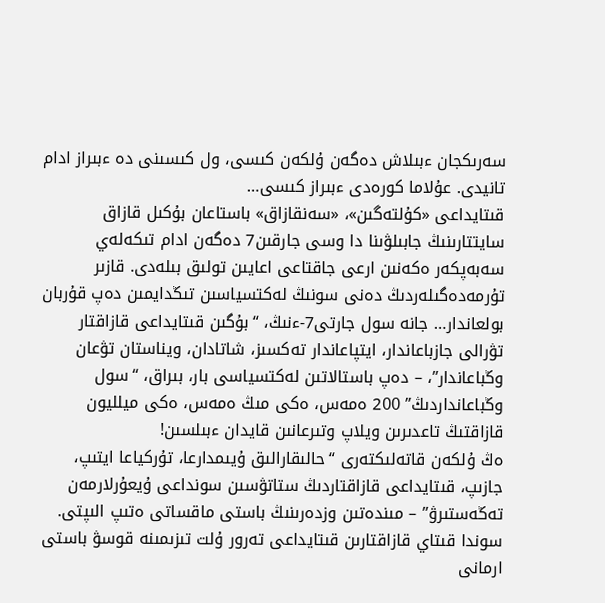سەرىكجان ءبىلاش دەگەن ۇلكەن كىسى، ول كىسىنى دە ءبىراز ادام تانيدى. عۇلاما كورەدى ءبىراز كىسى…
قىتايداعى «كۇلتەگىن»، «سەنقازاق» باستاعان بۇكىل قازاق سايتتارىنىڭ جابىلۋىنا دا وسى جارقىن7 دەگەن ادام تىكەلەي سەبەپكەر ەكەنىن ارعى جاقتاعى اعايىن تولىق بىلەدى. قازىر تۇرمەدەگىلەردىڭ دەنى سونىڭ لەكتسياسىن تىڭدايمىن دەپ قۇربان بولعاندار… جانە سول جارتى7-ءنىڭ، “بۇگىن قىتايداعى قازاقتار تۋرالى جازباعاندار، ايتپاعاندار تەكسىز، شاتادان، ويناستان تۋعان وڭباعاندار”، – دەپ باستالاتىن لەكتسياسى بار، بىراق، “سول وڭباعانداردىڭ” 200 ەمەس، ەكى مىڭ ەمەس، ەكى ميلليون قازاقتىڭ تاعدىرىن ويلاپ وتىرعانىن قايدان ءبىلسىن!
ەڭ ۇلكەن قاتەلىكتەرى “حالىقارالىق ۇيىمدارعا، تۇركياعا ايتىپ، جازىپ، قىتايداعى قازاقتاردىڭ ستاتۋسىن سونداعى ۇيعۇرلارمەن تەڭەستىرۋ” – مىندەتىن وزدەرىنىڭ باستى ماقساتى ەتىپ الىپتى. سوندا قىتاي قازاقتارىن قىتايداعى تەرور ۇلت تىزىمىنە قوسۋ باستى ارمانى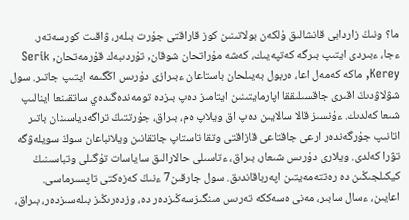ما؟ ونىڭ زاردابى قانشالىق ۇلكەن بولاتىنىن كوز قاراقتى جۇرت بىلەر، ۋاقىت كورسەتەر.
ءجا، ءبىردى ايتىپ بىرگە كەتپەيىك، كەشە مۇراتحان شوقان, تۇردىبەك قۇرمەتحان, Serik Kerey, ماكە كەمەل اعا، ەربول بەيىلحان باستاعان ءبىرازى دۇرىس اڭگىمە ايتىپ جاتىر. سول شۋلاۋدىڭ اقىرى جاقسىلىققا اپارمايتىنىن ايتامىز دەپ بىزدە تومەندەگىدەي ساتقىنعا اينالىپ شىعا كەلدىك. ءۇنسىز قالا سالايىن دەپ اق ويلاپ ەم، بىراق، جۇرتتىڭ تراگەدياسىنان باتىر اتانىپ جۇرگەندەر ارعى جاقتاعى قازاقتى وتقا تاستاپ جاتقانىن ويلانباعان سوڭ سويلەۋگە تۋرا كەلدى. ويلارى دۇرىس شىعار، بىراق، ءتاسىلى حالارالىق ساياسات تۇگىلى وتباسىنىڭ كيكىلجىڭىن دە رەتتەمەيتىن اپەرباقاندىق. سول جارقىن7 ءنىڭ كەزەكتى تاپسىرماسى.
اعايىن، ءسال سابىر، مەنى ەسەككە تەرىس مىنگىزسەڭىزدەر دە، وزدەرىڭىز بىلەسىزدەر، بىراق،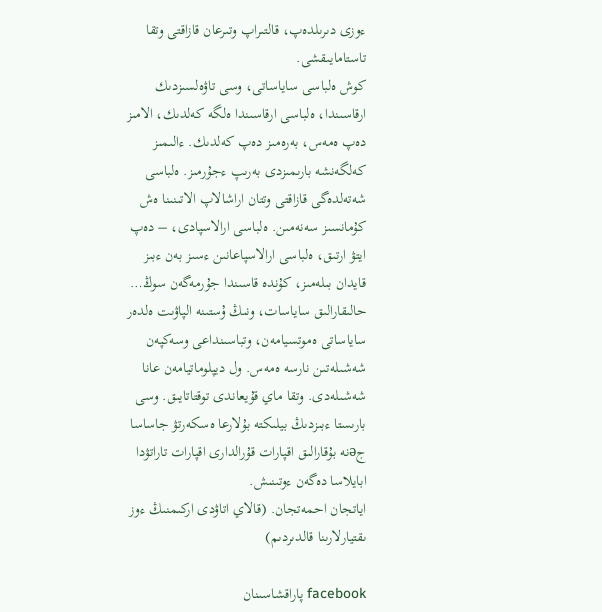ءوزى دىرىلدەپ، قالتىراپ وتىرعان قازاقتى وتقا تاستامايىقشى.
كوش ەلباسى ساياساتى، وسى تاۋەلسىزدىك ارقاسىندا، ەلباسى ارقاسىندا ەلگە كەلدىك، الامىز دەپ ەمەس، بەرەمىز دەپ كەلدىك. ءالىمىز كەلگەنشە بارىمىزدى بەرىپ ءجۇرمىز. ەلباسى شەتەلدەگى قازاقتى وتتان اراشالاپ الاتىنىنا ەش كۇمانسىز سەنەمىن. ەلباسى ارالاسپادى، – دەپ ايتۋ ارتىق، ەلباسى ارالاسپاعانىن ءسىز بەن ءبىز قايدان بىلەمىز، كۇندە قاسىندا جۇرمەگەن سوڭ…
حالىقارالىق ساياسات، ونىڭ ۇستىنە الپاۋىت ەلدەر ساياساتى ەموتسيامەن، وتباسىنداعى وسەكپەن شەشىلەتىن نارسە ەمەس. ول ديپلوماتيامەن عانا شەشىلەدى. وتقا ماي قۇيعاندى توقتاتايىق. وسى بارىستا ءبىزدىڭ بيلىكتە بۇلارعا ەسكەرتۋ جاساسا جəنە بۇقارالىق اقپارات قۇرالدارى اقپارات تاراتۋدا ابايلاسا دەگەن ءوتىنىش.
اياتجان احمەتجان. (قالاي اتاۋدى اركىمنىڭ ءوز ىقتيارلارىنا قالدىردىم)

facebook پاراقشاسىنان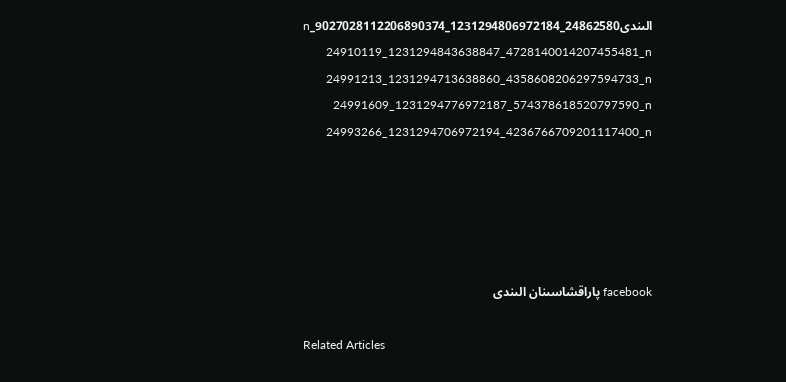الىندى24862580_1231294806972184_9027028112206890374_n 24910119_1231294843638847_4728140014207455481_n 24991213_1231294713638860_4358608206297594733_n 24991609_1231294776972187_574378618520797590_n 24993266_1231294706972194_4236766709201117400_n





facebook پاراقشاسىنان الىندى

Related Articles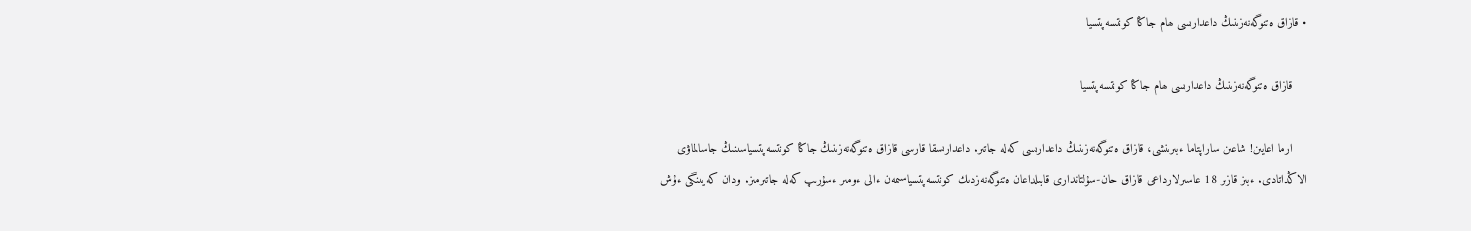• قازاق ەتنوگەنەزىنىڭ داعدارىسى ھام جاڭا كونتسەپتسيا

    قازاق ەتنوگەنەزىنىڭ داعدارىسى ھام جاڭا كونتسەپتسيا

    ارما اعايىن! شاعىن ساراپتاما ءبىرىنشى، قازاق ەتنوگەنەزىنىڭ داعدارىسى كەلە جاتىر. داعدارىسقا قارسى قازاق ەتنوگەنەزىنىڭ جاڭا كونتسەپتسياسىنىڭ جاسالماۋى الاڭداتادى. ءبىز قازىر 18 عاسىرلارداعى قازاق حان-سۇلتاندارى قابىلداعان ەتنوگەنەزدىك كونتسەپتسياسىمەن ءالى ءومىر ءسۇرىپ كەلە جاتىرمىز. ودان كەيىنگى ءۇش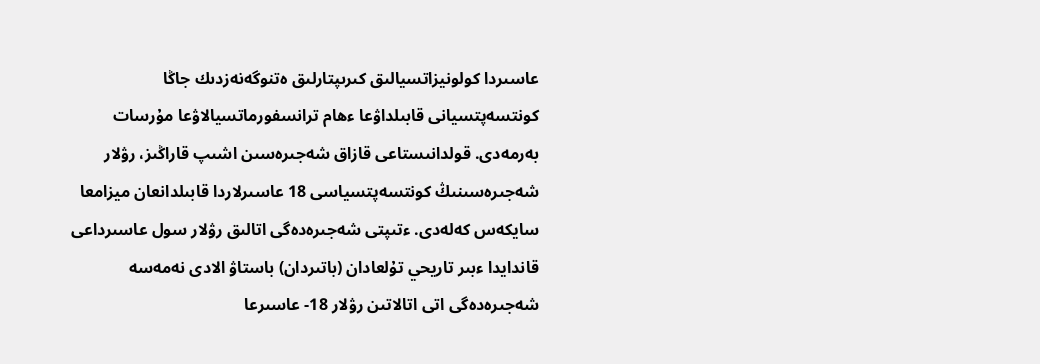عاسىردا كولونيزاتسيالىق كىرىپتارلىق ەتنوگەنەزدىك جاڭا كونتسەپتسيانى قابىلداۋعا ءھام ترانسفورماتسيالاۋعا مۇرسات بەرمەدى. قولدانىستاعى قازاق شەجىرەسىن اشىپ قاراڭىز، رۋلار شەجىرەسىنىڭ كونتسەپتسياسى 18 عاسىرلاردا قابىلدانعان ميزامعا سايكەس كەلەدى. ءتىپتى شەجىرەدەگى اتالىق رۋلار سول عاسىرداعى قاندايدا ءبىر تاريحي تۇلعادان (باتىردان) باستاۋ الادى نەمەسە شەجىرەدەگى اتى اتالاتىن رۋلار 18- عاسىرعا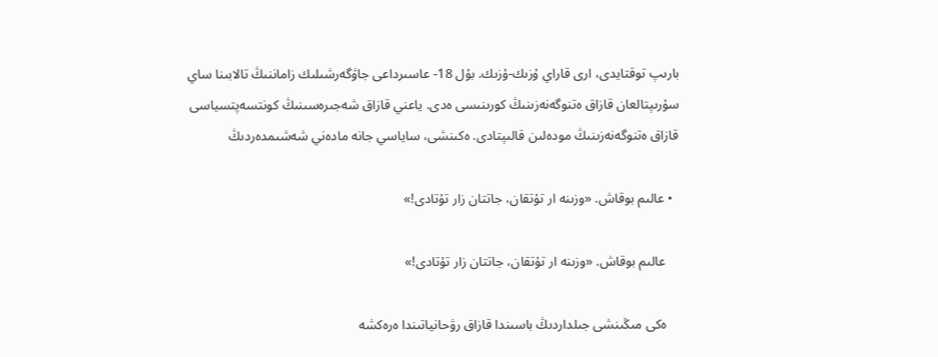بارىپ توقتايدى، ارى قاراي ۇزىك-ۇزىك. بۇل 18- عاسىرداعى جاۋگەرشىلىك زاماننىڭ تالابىنا ساي سۇرىپتالعان قازاق ەتنوگەنەزىنىڭ كورىنىسى ەدى. ياعني قازاق شەجىرەسىنىڭ كونتسەپتسياسى قازاق ەتنوگەنەزىنىڭ مودەلىن قالىپتادى. ەكىنشى، ساياسي جانە مادەني شەشىمدەردىڭ

  • عالىم بوقاش. «وزىنە ار تۇتقان، جاتتان زار تۇتادى!»

    عالىم بوقاش. «وزىنە ار تۇتقان، جاتتان زار تۇتادى!»

    ەكى مىڭىنشى جىلداردىڭ باسىندا قازاق رۋحانياتىندا ەرەكشە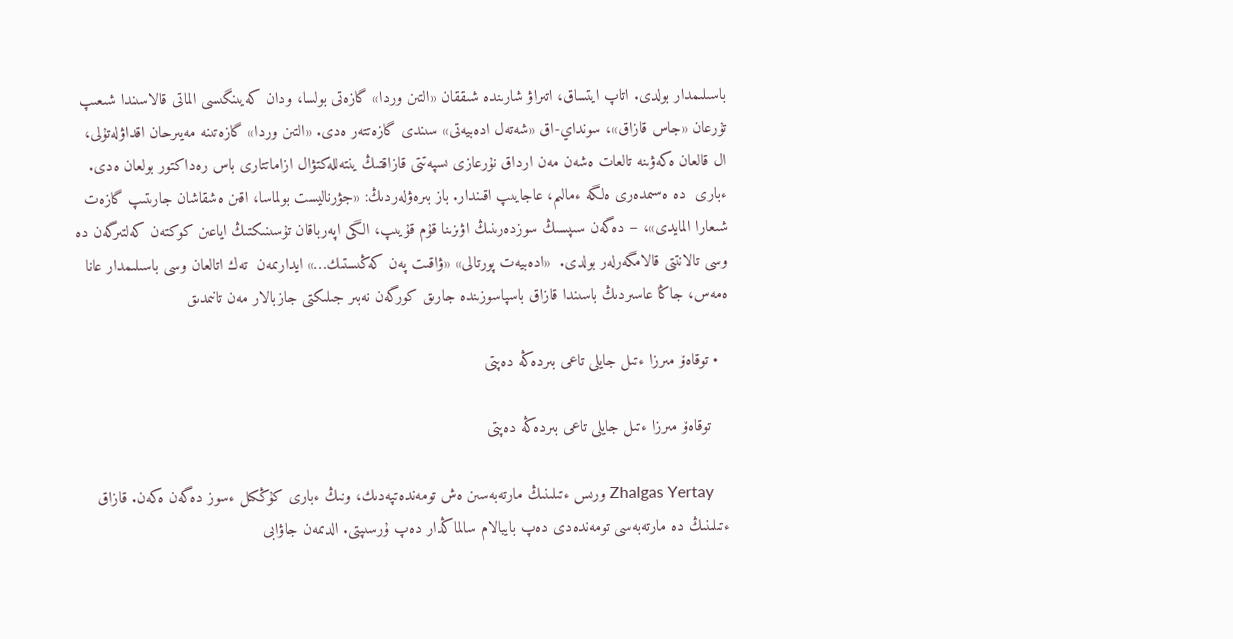باسىلىمدار بولدى. اتاپ ايتساق، اتىراۋ شارىندە شىققان «التىن وردا» گازەتى بولسا، ودان كەيىنگىسى الماتى قالاسىندا شىعىپ تۇرعان «جاس قازاق»، سونداي-اق «شەتەل ادەبيەتى» سىندى گازەتتەر ەدى. «التىن وردا» گازەتىنە مەيىرحان اقداۋلەتۇلى، ال قالعان ەكەۋىنە تالعات ەشەن مەن ارداق نۇرعازى ىسپەتتى قازاقتىڭ ينتەللەكتۋال ازاماتتارى باس رەداكتور بولعان ەدى. ءبارى  دە ەسىمدەرى ەلگە ءمالىم، عاجايىپ اقىندار. باز بىرەۋلەردىڭ: «جۋرناليست بولماسا، اقىن ەشقاشان جارىتىپ گازەت شىعارا المايدى»، – دەگەن سىپسىڭ سوزدەرىنىڭ اۋىزىنا قۇم قۇيىپ، الگى اپەرباقان تۇسىنىكتىڭ اياعىن كوكتەن كەلتىرگەن دە وسى تالانتتى قالامگەرلەر بولدى.  «ادەبيەت پورتالى» «ۋاقىت پەن كەڭىستىك…» ايدارىمەن  تەك اتالعان وسى باسىلىمدار عانا ەمەس، جاڭا عاسىردىڭ باسىندا قازاق باسپاسوزىندە جارىق كورگەن نەبىر جىلىكتى جازبالار مەن تانىمدىق

  • توقاەۆ مىرزا ءتىل جايلى تاعى بىردەڭە دەپتى

    توقاەۆ مىرزا ءتىل جايلى تاعى بىردەڭە دەپتى

    Zhalgas Yertay ورىس ءتىلىنىڭ مارتەبەسىن ەش تومەندەتپەدىك، ونىڭ ءبارى كۇڭكىل ءسوز دەگەن ەكەن. قازاق ءتىلىنىڭ دە مارتەبەسى تومەندەدى دەپ بايبالام سالماڭدار دەپ ۇرسىپتى. الدىمەن جاۋابى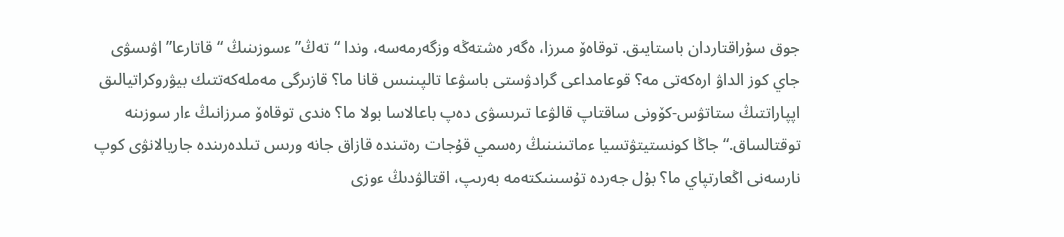جوق سۇراقتاردان باستايىق. توقاەۆ مىرزا، ەگەر ەشتەڭە وزگەرمەسە، وندا “تەڭ” ءسوزىنىڭ “قاتارعا” اۋىسۋى جاي كوز الداۋ ارەكەتى مە؟ قوعامداعى گرادۋستى باسۋعا تالپىنىس قانا ما؟ قازىرگى مەملەكەتتىك بيۋروكراتيالىق اپپاراتتىڭ ستاتۋس-كۆونى ساقتاپ قالۋعا تىرىسۋى دەپ باعالاسا بولا ما؟ ەندى توقاەۆ مىرزانىڭ ءار سوزىنە توقتالساق.“جاڭا كونستيتۋتسيا ءماتىنىنىڭ رەسمي قۇجات رەتىندە قازاق جانە ورىس تىلدەرىندە جاريالانۋى كوپ نارسەنى اڭعارتپاي ما؟ بۇل جەردە تۇسىنىكتەمە بەرىپ، اقتالۋدىڭ ءوزى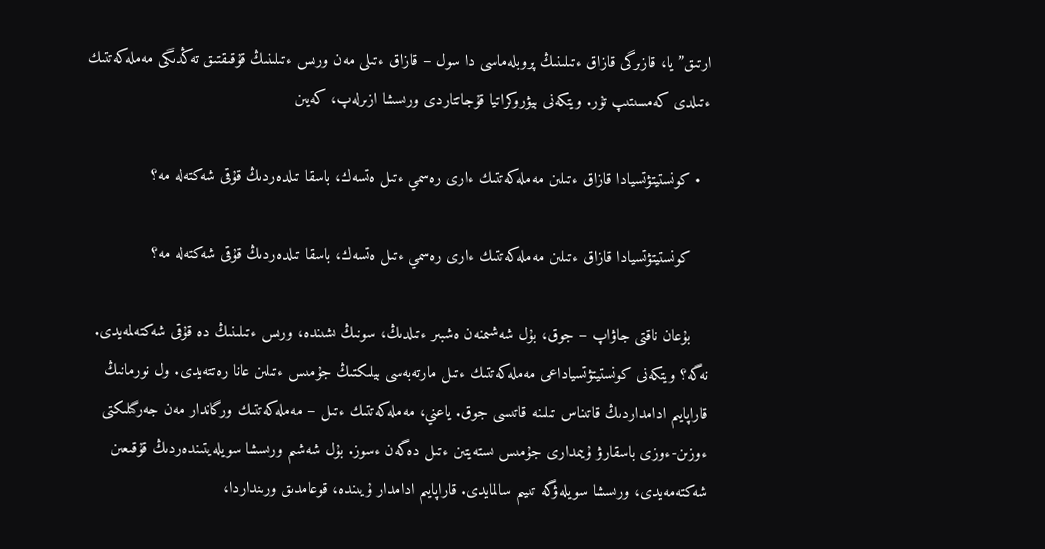ارتىق”يا، قازىرگى قازاق ءتىلىنىڭ پروبلەماسى دا سول – قازاق ءتىلى مەن ورىس ءتىلىنىڭ قۇقىقتىق تەڭدىگى مەملەكەتتىك ءتىلدى كەمسىتىپ تۇر. ويتكەنى بيۋروكراتيا قۇجاتتاردى ورىسشا ازىرلەپ، كەيىن

  • كونستيتۋتسيادا قازاق ءتىلىن مەملەكەتتىك ءارى رەسمي ءتىل ەتسەك، باسقا تىلدەردىڭ قۇقى شەكتەلە مە؟

    كونستيتۋتسيادا قازاق ءتىلىن مەملەكەتتىك ءارى رەسمي ءتىل ەتسەك، باسقا تىلدەردىڭ قۇقى شەكتەلە مە؟

    بۇعان ناقتى جاۋاپ – جوق، بۇل شەشىمنەن ەشبىر ءتىلدىڭ، سونىڭ ىشىندە، ورىس ءتىلىنىڭ دە قۇقى شەكتەلمەيدى. نەگە؟ ويتكەنى كونستيتۋتسياداعى مەملەكەتتىك ءتىل مارتەبەسى بيلىكتىڭ جۇمىس ءتىلىن عانا رەتتەيدى. ول نورمانىڭ قاراپايىم ادامداردىڭ قاتىناس تىلىنە قاتىسى جوق. ياعني، مەملەكەتتىك ءتىل – مەملەكەتتىك ورگاندار مەن جەرگىلىكتى ءوزىن-ءوزى باسقارۋ ۇيىمدارى جۇمىس ىستەيتىن ءتىل دەگەن ءسوز. بۇل شەشىم ورىسشا سويلەيتىندەردىڭ قۇقىعىن شەكتەمەيدى، ورىسشا سويلەۋگە تىيىم سالمايدى. قاراپايىم ادامدار ۇيىندە، قوعامدىق ورىنداردا،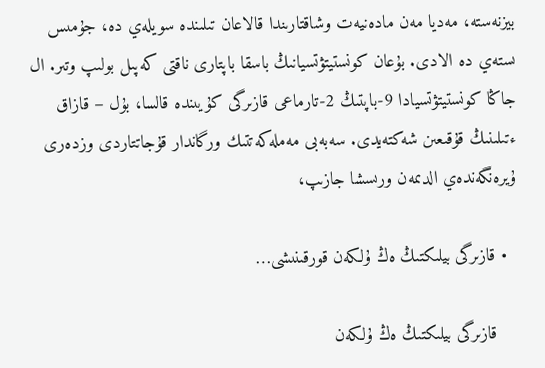بيزنەستە، مەديا مەن مادەنيەت وشاقتارىندا قالاعان تىلىندە سويلەي دە، جۇمىس ىستەي دە الادى. بۇعان كونستيتۋتسيانىڭ باسقا باپتارى ناقتى كەپىل بولىپ وتىر. ال جاڭا كونستيتۋتسيادا 9-باپتىڭ 2-تارماعى قازىرگى كۇيىندە قالسا، بۇل – قازاق ءتىلىنىڭ قۇقىعىن شەكتەيدى. سەبەبى مەملەكەتتىك ورگاندار قۇجاتتاردى وزدەرى ۇيرەنگەندەي الدىمەن ورىسشا جازىپ،

  • قازىرگى بيلىكتىڭ ەڭ ۇلكەن قورقىنىشى…

    قازىرگى بيلىكتىڭ ەڭ ۇلكەن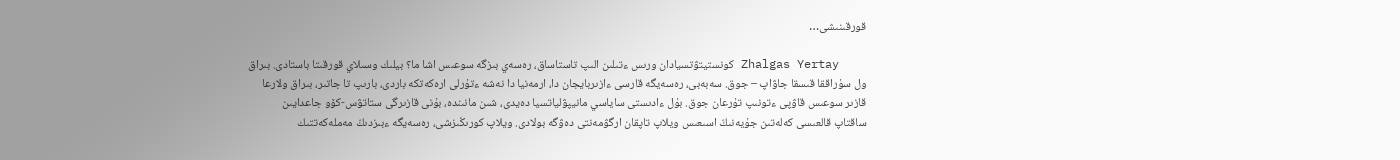قورقىنىشى…

    Zhalgas Yertay كونستيتۋتسيادان ورىس ءتىلىن الىپ تاستاساق، رەسەي بىزگە سوعىس اشا ما؟ بيلىك وسىلاي قورقىتا باستادى. بىراق ول سۇراققا قىسقا جاۋاپ – جوق. سەبەبى، رەسەيگە قارسى ءازىربايجان دا، ارمەنيا دا نەشە ءتۇرلى ارەكەتكە باردى، بارىپ تا جاتىر، بىراق ولارعا قازىر سوعىس قاۋپى ءتونىپ تۇرعان جوق. بۇل ءادىستى ساياسي مانيپۋلياتسيا دەيدى، شىن مانىندە، بۇنى قازىرگى ستاتۋس-كۆو جاعدايىن ساقتاپ قالعىسى كەلەتىن جۇيەنىڭ اسىعىس ويلاپ تاپقان ارگۋمەنتى دەۋگە بولادى. ويلاپ كورىڭىزشى، رەسەيگە ءبىزدىڭ مەملەكەتتىك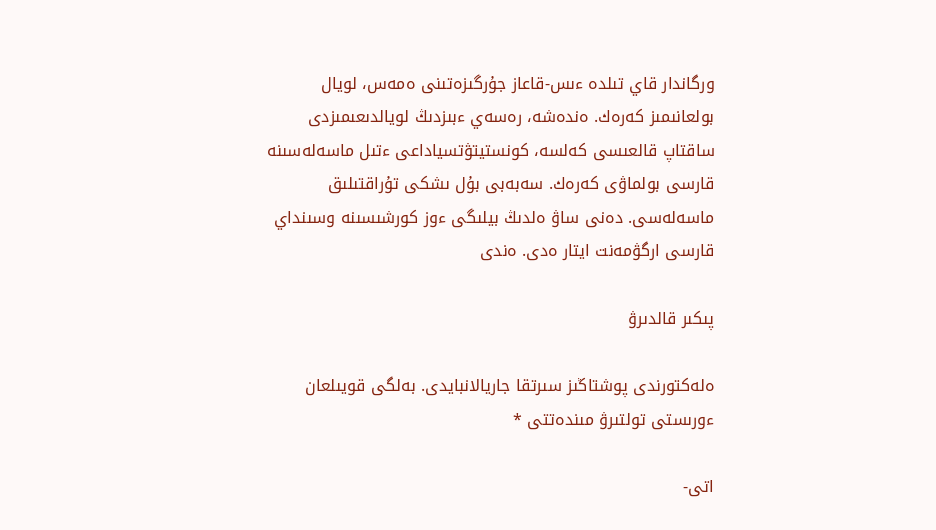ورگاندار قاي تىلدە ءىس-قاعاز جۇرگىزەتىنى ەمەس، لويال بولعانىمىز كەرەك. ەندەشە، رەسەي ءبىزدىڭ لويالدىعىمىزدى ساقتاپ قالعىسى كەلسە، كونستيتۋتسياداعى ءتىل ماسەلەسىنە قارسى بولماۋى كەرەك. سەبەبى بۇل ىشكى تۇراقتىلىق ماسەلەسى. دەنى ساۋ ەلدىڭ بيلىگى ءوز كورشىسىنە وسىنداي قارسى ارگۋمەنت ايتار ەدى. ەندى

پىكىر قالدىرۋ

ەلەكتورندى پوشتاڭىز سىرتقا جاريالانبايدى. بەلگى قويىلعان ءورىستى تولتىرۋ مىندەتتى *

اتى-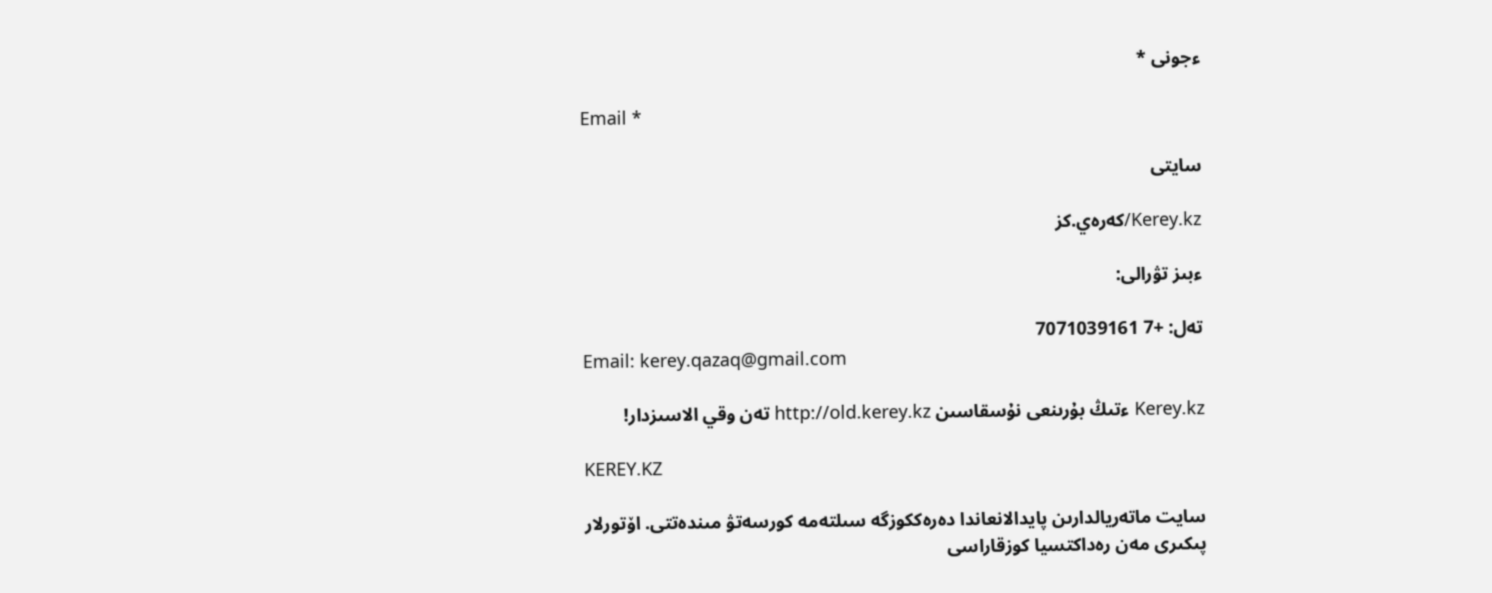ءجونى *

Email *

سايتى

Kerey.kz/كەرەي.كز

ءبىز تۋرالى:

تەل: +7 7071039161
Email: kerey.qazaq@gmail.com

Kerey.kz ءتىڭ بۇرىنعى نۇسقاسىن http://old.kerey.kz تەن وقي الاسىزدار!

KEREY.KZ

سايت ماتەريالدارىن پايدالانعاندا دەرەككوزگە سىلتەمە كورسەتۋ مىندەتتى. اۆتورلار پىكىرى مەن رەداكتسيا كوزقاراسى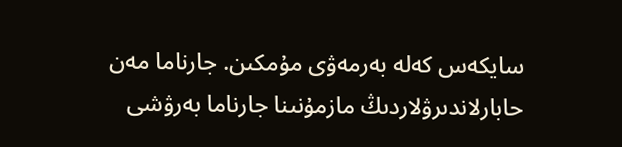سايكەس كەلە بەرمەۋى مۇمكىن. جارناما مەن حابارلاندىرۋلاردىڭ مازمۇنىنا جارناما بەرۋشى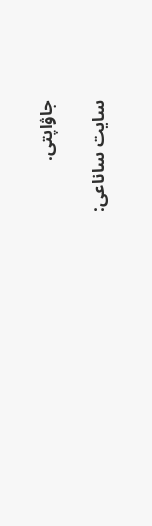جاۋاپتى.

سايت ساناعى: